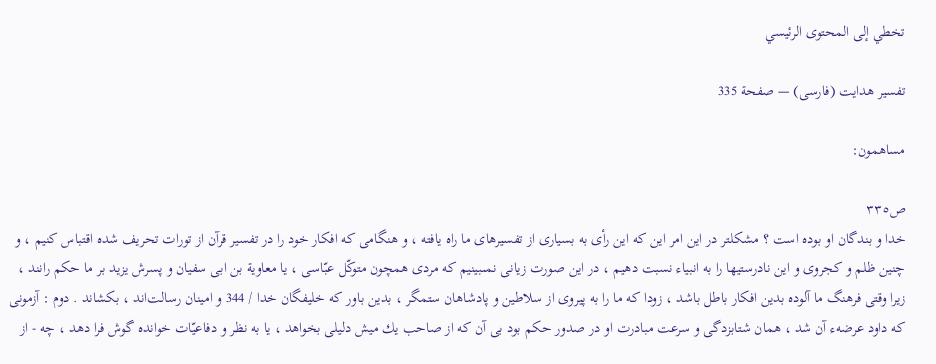تخطي إلى المحتوى الرئيسي

تفسير هدايت (فارسى) — صفحة 335

مساهمون:

ص٣٣٥
خدا و بندگان او بوده است ؟ مشكلتر در اين امر اين كه اين رأى به بسيارى از تفسيرهاى ما راه يافته ، و هنگامى كه افكار خود را در تفسير قرآن از تورات تحريف شده اقتباس كنيم ، و چنين ظلم و كجروى و اين نادرستيها را به انبياء نسبت دهيم ، در اين صورت زيانى نمىبينيم كه مردى همچون متوكّل عبّاسى ، يا معاوية بن ابى سفيان و پسرش يزيد بر ما حكم رانند ، زيرا وقتى فرهنگ ما آلوده بدين افكار باطل باشد ، زودا كه ما را به پيروى از سلاطين و پادشاهان ستمگر ، بدين باور كه خليفگان خدا / 344 و امينان رسالت‌اند ، بكشاند . دوم : آزمونى كه داود عرضهء آن شد ، همان شتابزدگى و سرعت مبادرت او در صدور حكم بود بى آن كه از صاحب يك ميش دليلى بخواهد ، يا به نظر و دفاعيّات خوانده گوش فرا دهد ، چه - از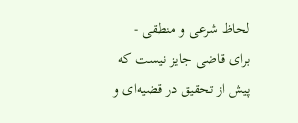لحاظ شرعى و منطقى - براى قاضى جايز نيست كه پيش از تحقيق در قضيه‌اى و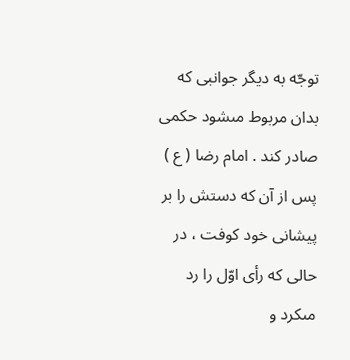توجّه به ديگر جوانبى كه بدان مربوط مىشود حكمى صادر كند . امام رضا ( ع ) پس از آن كه دستش را بر پيشانى خود كوفت ، در حالى كه رأى اوّل را رد مىكرد و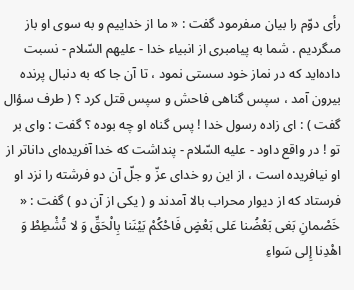رأى دوّم را بيان مىفرمود گفت : « ما از خداييم و به سوى او باز مىگرديم . شما به پيامبرى از انبياء خدا - عليهم السّلام - نسبت داده‌ايد كه در نماز خود سستى نمود ، تا آن جا كه به دنبال پرنده بيرون آمد ، سپس گناهى فاحش و سپس قتل كرد ؟ ( طرف سؤال گفت ) : اى زاده رسول خدا ! پس گناه او چه بوده ؟ گفت : واى بر تو ! در واقع داود - عليه السّلام - پنداشت كه خدا آفريده‌اى داناتر از او نيافريده است ، از اين رو خداى عزّ و جلّ آن دو فرشته را نزد او فرستاد كه از ديوار محراب بالا آمدند و ( يكى از آن دو ) گفت : «
خَصْمانِ بَغى بَعْضُنا عَلى بَعْضٍ فَاحْكُمْ بَيْنَنا بِالْحَقِّ وَ لا تُشْطِطْ وَ اهْدِنا إِلى سَواءِ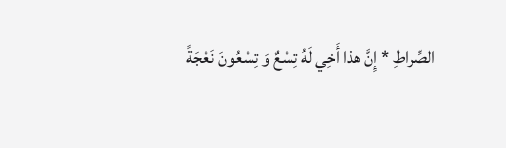الصِّراطِ * إِنَّ هذا أَخِي لَهُ تِسْعٌ وَ تِسْعُونَ نَعْجَةً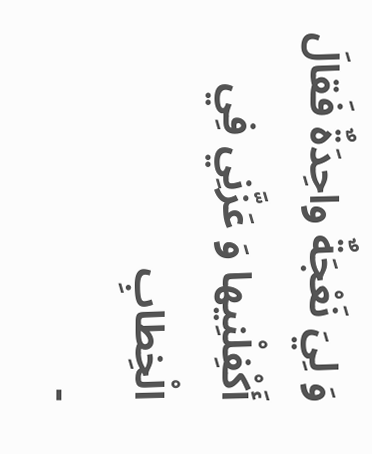وَ لِيَ نَعْجَةٌ واحِدَةٌ فَقالَ أَكْفِلْنِيها وَ عَزَّنِي فِي الْخِطابِ
-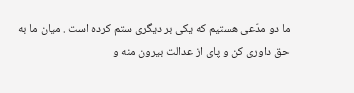ما دو مدّعى هستيم كه يكى بر ديگرى ستم كرده است . ميان ما به حق داورى كن و پاى از عدالت بيرون منه و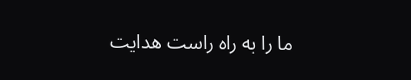ما را به راه راست هدايت